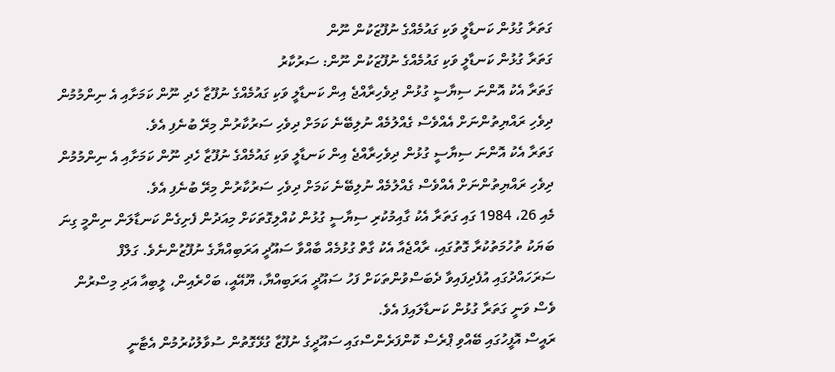ގަތަރާ ގުޅުން ކަނޑާލީ ވަކި ގައުމެއްގެ ނުފޫޒަކުން ނޫން
ގަތަރާ ގުޅުން ކަނޑާލީ ވަކި ގައުމެއްގެ ނުފޫޒަކުން ނޫން: ސަރުކާރު
ގަތަރާ އެކު އޮންނަ ސިޔާސީ ގުޅުން ދިވެހިރާއްޖެ އިން ކަނޑާލީ ވަކި ގައުމެއްގެ ނުފޫޒާ ހެދި ނޫން ކަމަށާއި އެ ނިންމުމުން ދިވެހި ރައްޔިތުންނަށް އެއްވެސް ގެއްލުމެއް ނުލިބޭނެ ކަމަށް ދިވެހި ސަރުކާރުން މިރޭ ބުނެފި އެވެ.
ގަތަރާ އެކު އޮންނަ ސިޔާސީ ގުޅުން ދިވެހިރާއްޖެ އިން ކަނޑާލީ ވަކި ގައުމެއްގެ ނުފޫޒާ ހެދި ނޫން ކަމަށާއި އެ ނިންމުމުން ދިވެހި ރައްޔިތުންނަށް އެއްވެސް ގެއްލުމެއް ނުލިބޭނެ ކަމަށް ދިވެހި ސަރުކާރުން މިރޭ ބުނެފި އެވެ.
މެއި 26، 1984 ގައި ގަތަރާ އެކު ގާއިމުކުރި ސިޔާސީ ގުޅުން ކުއްލިގޮތަކަށް މިއަދުން ފެށިގެން ކަނޑާލަން ނިންމީ ގިނަ ބަޔަކު ތުހުމަތުކުރާ ގޮތުގައި، ރާއްޖެއާ އެކު ގާތް ގުޅުމެއް ބާއްވާ ސައޫދީ އަރަބިއްޔާގެ ނުފޫޒުންނެވެ. ގަލްފް ސަރަހައްދުގައި އުފެދިފައިވާ ދެބަސްވުންތަކަށް ފަހު ސައޫދީ އަރަބިއްޔާ، ޔޫއޭއީ، ބަހްރެއިން، ލީބިއާ އަދި މިސްރުން ވެސް ވަނީ ގަތަރާ ގުޅުން ކަނޑާލައިފަ އެވެ.
ރައީސް އޮފީހުގައި ބޭއްވި ޕްރެސް ކޮންފަރެންސްގައި ސައޫދީގެ ނުފޫޒާ ގުޅޭގޮތުން ސުވާލުކުރުމުން އެޓާނީ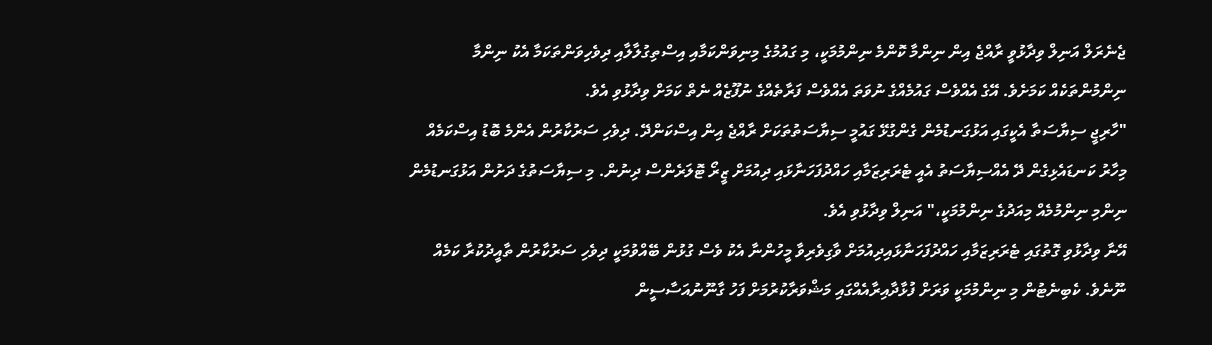ޖެނެރަލް އަނިލް ވިދާޅުވީ ރާއްޖެ އިން ނިންމާ ކޮންމެ ނިންމުމަކީ، މި ގައުމުގެ މިނިވަންކަމާއި އިސްތިގުލާލާއި ދިވެހިވަންތަކަމާ އެކު ނިންމާ ނިންމުންތަކެއް ކަމަށެވެ. އޭގެ އެއްވެސް ގައުމެއްގެ ނުވަތަ އެއްވެސް ފަރާތެއްގެ ނުފޫޒެއް ނެތް ކަމަށް ވިދާޅުވި އެވެ.
"ހާރިޖީ ސިޔާސަތާ އެކީގައި އަޅުގަނޑުމެން ގެންގުޅޭ ގައުމީ ސިޔާސަތުތަކަށް ރާއްޖެ އިން އިސްކަންދޭ. ދިވެހި ސަރުކާރުން އެންމެ ބޮޑު އިސްކަމެއް މިހާރު ކަނޑައެޅިގެން ދޭ އެއްސިޔާސަތު އެއީ ޓެރަރިޒަމާއި ހައްދުފަހަނާޅައި ދިއުމަށް ޒީރޯ ޓޮލަރެންސް ދިނުން. މި ސިޔާސަތުގެ ދަށުން އަޅުގަނޑުމެން ނިންމި ނިންމުމެއް މިއަދުގެ ނިންމުމަކީ،" އަނިލް ވިދާޅުވި އެވެ.
އޭނާ ވިދާޅުވި ގޮތުގައި ޓެރަރިޒަމާއި ހައްދުފަހަނާޅައިދިއުމަށް ވާގިވެރިވާ މީހުންނާ އެކު ވެސް ގުޅުން ބޭއްވުމަކީ ދިވެހި ސަރުކާރުން ތާއީދުކުރާ ކަމެއް ނޫނެވެ. ކެބިނެޓުން މި ނިންމުމަކީ ވަރަށް ފުޅާދާއިރާއެއްގައި މަޝްވަރާކުރުމަށް ފަހު ގާނޫނުއަސާސީން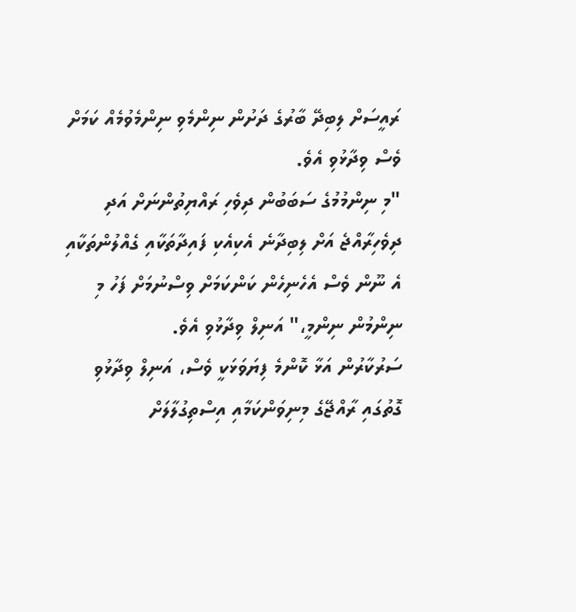ރައީސަށް ލިބިދޭ ބާރުގެ ދަށުން ނިންމެވި ނިންމެވުމެއް ކަމަށް ވެސް ވިދާޅުވި އެވެ.
"މި ނިންމުމުގެ ސަބަބުން ދިވެހި ރައްޔިތުންނަށް އަދި ދިވެހިރާއްޖެ އަށް ލިބިދާނެ އެކިއެކި ފައިދާތަކާއި ގެއްލުންތަކާއި އެ ނޫން ވެސް އެހެނިހެން ކަންކަމަށް ވިސްނުމަށް ފަހު މި ނިންމުން ނިންމީ،" އަނިލް ވިދާޅުވި އެވެ.
ސަރުކާރުން އަޅާ ކޮންމެ ފިޔަވަޅަކީ ވެސް، އަނިލް ވިދާޅުވި ގޮތުގައި ރާއްޖޭގެ މިނިވަންކަމާއި އިސްތިގުލާލަށް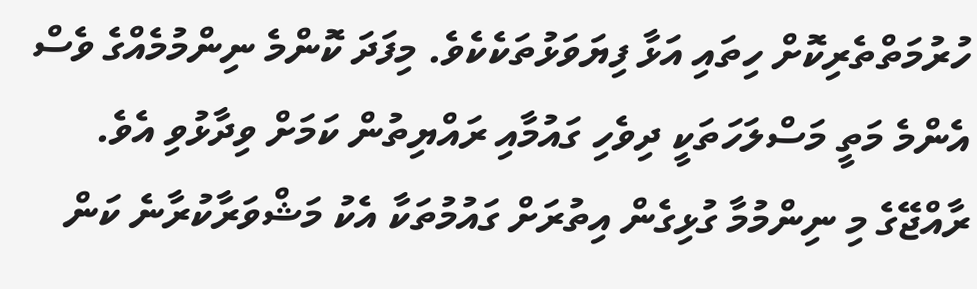ހުރުމަތްތެރިކޮށް ހިތައި އަޅާ ފިޔަވަޅުތަކެކެވެ. މިފަދަ ކޮންމެ ނިންމުމެއްގެ ވެސް އެންމެ މަތީ މަސްލަހަތަކީ ދިވެހި ގައުމާއި ރައްޔިތުން ކަމަށް ވިދާޅުވި އެވެ.
ރާއްޖޭގެ މި ނިންމުމާ ގުޅިގެން އިތުރަށް ގައުމުތަކާ އެކު މަޝްވަރާކުރާނެ ކަން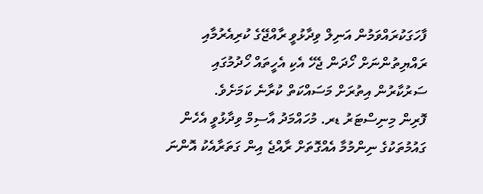ފާހަގަކުރައްވަމުން އަނިލް ވިދާޅުވީ ރާއްޖޭގެ ކުރިއެރުމާއި ރައްޔިތުންނަށް ހޯދަން ޖެހޭ އެކި އެހީތައް ހޯދުމުގައި ސަރުކާރުން އިތުރަށް މަސައްކަތް ކުރާނެ ކަމަށެވެ.
ފޮރިން މިނިސްޓަރު ޑރ. މުހައްމަދު އާސިމް ވިދާޅުވީ އެހެން ގައުމުތަކުގެ ނިންމުމާ އެއްގޮތަށް ރާއްޖެ އިން ގަތަރާއެކު އޮންނަ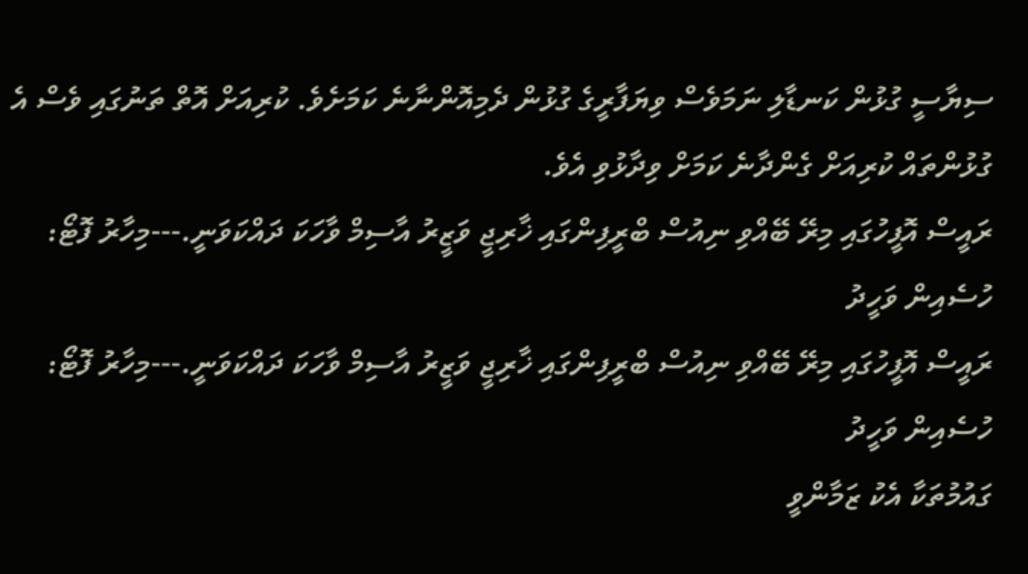ސިޔާސީ ގުޅުން ކަނޑާލި ނަމަވެސް ވިޔަފާރީގެ ގުޅުން ދެމިއޮންނާނެ ކަމަށެވެ. ކުރިއަށް އޮތް ތަނުގައި ވެސް އެ ގުޅުންތައް ކުރިއަށް ގެންދާނެ ކަމަށް ވިދާޅުވި އެވެ.
ރައީސް އޮފީހުގައި މިރޭ ބޭއްވި ނިއުސް ބްރީފިންގައި ޚާރިޖީ ވަޒީރު އާސިމް ވާހަކަ ދައްކަވަނީ.---މިހާރު ފޮޓޯ: ހުސެއިން ވަހީދު
ރައީސް އޮފީހުގައި މިރޭ ބޭއްވި ނިއުސް ބްރީފިންގައި ޚާރިޖީ ވަޒީރު އާސިމް ވާހަކަ ދައްކަވަނީ.---މިހާރު ފޮޓޯ: ހުސެއިން ވަހީދު
ގައުމުތަކާ އެކު ޒަމާންވީ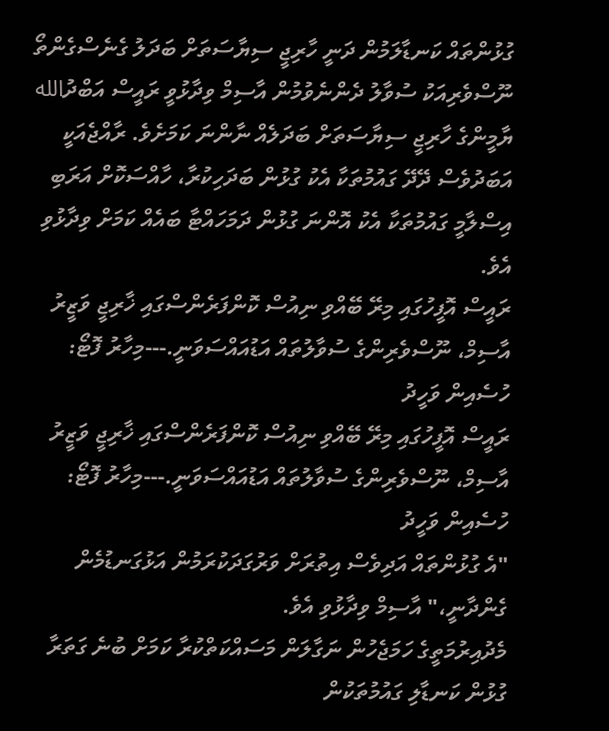ގުޅުންތައް ކަނޑާލަމުން ދަނީ ހާރިޖީ ސިޔާސަތަށް ބަދަލު ގެނެސްގެންތޯ ނޫސްވެރިއަކު ސުވާލު ދެންނެވުމުން އާސިމް ވިދާޅުވީ ރައީސް އަބްދުالله ޔާމީންގެ ހާރިޖީ ސިޔާސަތަށް ބަދަލެއް ނާންނަ ކަމަށެވެ. ރާއްޖެއަކީ އަބަދުވެސް ދޭދޭ ގައުމުތަކާ އެކު ގުޅުން ބަދަހިކުރާ، ހާއްސަކޮށް އަރަބި އިސްލާމީ ގައުމުތަކާ އެކު އޮންނަ ގުޅުން ދަމަހައްޓާ ބައެއް ކަމަށް ވިދާޅުވި އެވެ.
ރައީސް އޮފީހުގައި މިރޭ ބޭއްވި ނިއުސް ކޮންފަރެންސްގައި ޚާރިޖީ ވަޒީރު އާސިމް، ނޫސްވެރިންގެ ސުވާލުތައް އަޑުއައްސަވަނީ.---މިހާރު ފޮޓޯ: ހުސެއިން ވަހީދު
ރައީސް އޮފީހުގައި މިރޭ ބޭއްވި ނިއުސް ކޮންފަރެންސްގައި ޚާރިޖީ ވަޒީރު އާސިމް، ނޫސްވެރިންގެ ސުވާލުތައް އަޑުއައްސަވަނީ.---މިހާރު ފޮޓޯ: ހުސެއިން ވަހީދު
"އެ ގުޅުންތައް އަދިވެސް އިތުރަށް ވަރުގަދަކުރަމުން އަޅުގަނޑުމެން ގެންދާނީ،" އާސިމް ވިދާޅުވި އެވެ.
މެދުއިރުމަތީގެ ހަމަޖެހުން ނަގާލަން މަސައްކަތްކުރާ ކަމަށް ބުނެ ގަތަރާ ގުޅުން ކަނޑާލި ގައުމުތަކުން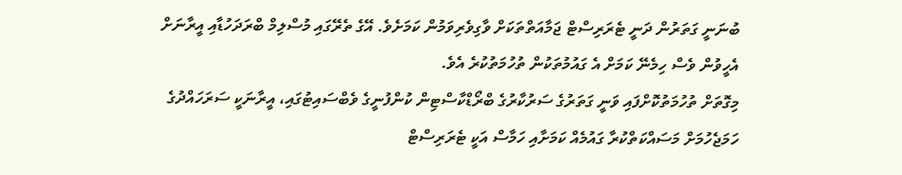ބުނަނީ ގަތަރުން ދަނީ ޓެރަރިސްޓް ޖަމާއަތްތަކަށް ވާގިވެރިވަމުން ކަމަށެވެ. އޭގެ ތެރޭގައި މުސްލިމް ބްރަދަހުޑާއި އީރާނަށް އެހީވުން ވެސް ހިމެނޭ ކަމަށް އެ ގައުމުތަކުން ތުހުމަތުކުރެ އެވެ.
މިގޮތަށް ތުހުމަތުކޮށްފައި ވަނީ ގަތަރުގެ ސަރުކާރުގެ ބްރޯޑްކާސްޓިން ކުންފުނީގެ ވެބްސައިޓުގައި، އީރާނަކީ ސަރަހައްދުގެ ހަމަޖެހުމަށް މަސައްކަތްކުރާ ގައުމެއް ކަމަށާއި ހަމާސް އަކީ ޓެރަރިސްޓް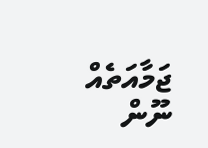ޖަމާއަތެއް ނޫން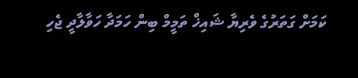ކަމަށް ގަތަރުގެ ވެރިޔާ ޝައިޚް ތަމީމް ބިން ހަމަދާ ހަވާލާދީ ޖެހި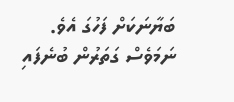ބަޔާނަކަށް ފަހުގަ އެވެ. ނަމަވެސް ގަތަރުން ބުނެފައި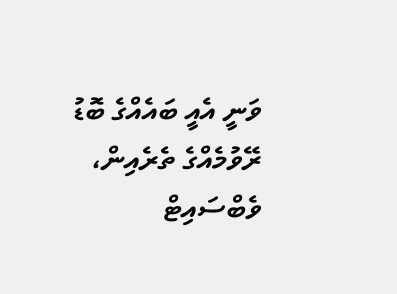ވަނީ އެއީ ބައެއްގެ ބޮޑު ރޭވުމެއްގެ ތެރެއިން، ވެބްސައިޓް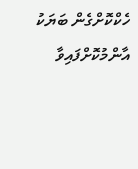ހެކްކޮށްގެން ބަޔަކު އާންމުކޮށްފައިވާ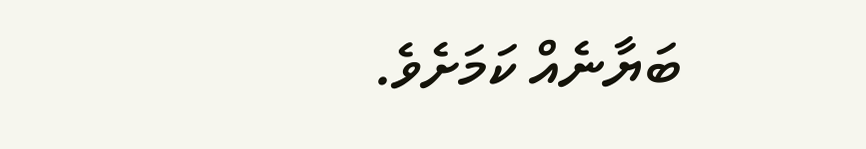ބަޔާނެއް ކަމަށެވެ.